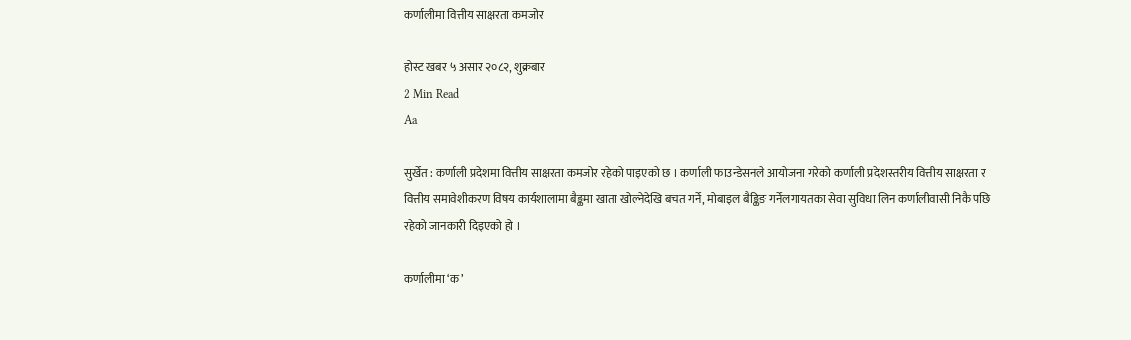कर्णालीमा वित्तीय साक्षरता कमजोर

होस्ट खबर ५ असार २०८२, शुक्रबार
2 Min Read
Aa

सुर्खेत : कर्णाली प्रदेशमा वित्तीय साक्षरता कमजोर रहेको पाइएको छ । कर्णाली फाउन्डेसनले आयोजना गरेको कर्णाली प्रदेशस्तरीय वित्तीय साक्षरता र वित्तीय समावेशीकरण विषय कार्यशालामा बैङ्कमा खाता खोल्नेदेखि बचत गर्ने, मोबाइल बैङ्किङ गर्नेलगायतका सेवा सुविधा लिन कर्णालीवासी निकै पछि रहेको जानकारी दिइएको हो ।

कर्णालीमा ‘क’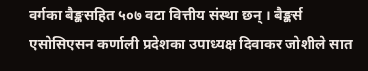वर्गका बैङ्कसहित ५०७ वटा वित्तीय संस्था छन् । बैङ्कर्स एसोसिएसन कर्णाली प्रदेशका उपाध्यक्ष दिवाकर जोशीले सात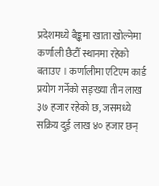प्रदेशमध्ये बैङ्कमा खाता खोल्नेमा कर्णाली छैटौँ स्थानमा रहेको बताउए । कर्णालीमा एटिएम कार्ड प्रयोग गर्नेको सङ्ख्या तीन लाख ३७ हजार रहेको छ, जसमध्ये सक्रिय दुई लाख ४० हजार छन्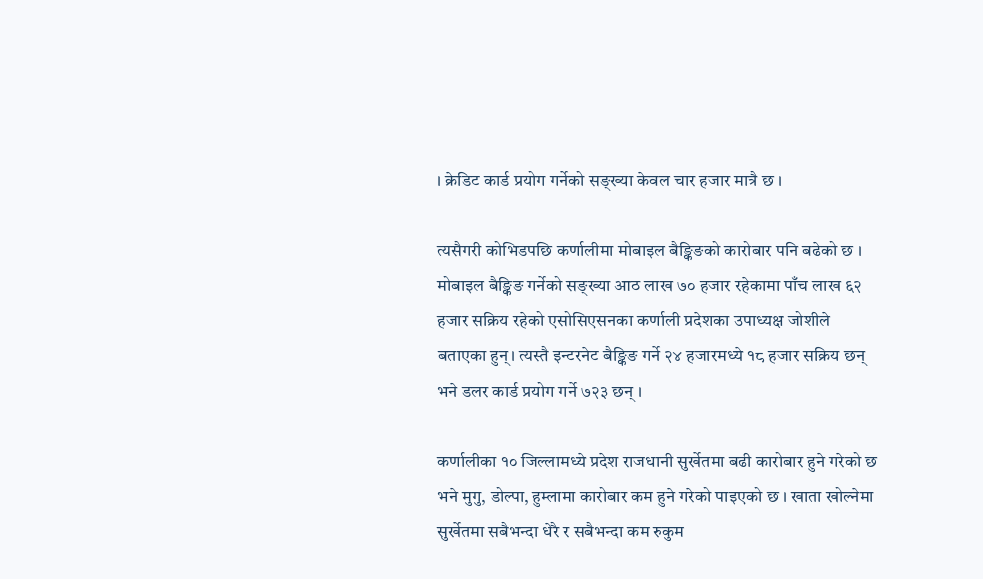। क्रेडिट कार्ड प्रयोग गर्नेको सङ्ख्या केवल चार हजार मात्रै छ ।

त्यसैगरी कोभिडपछि कर्णालीमा मोबाइल बैङ्किङको कारोबार पनि बढेको छ । मोबाइल बैङ्किङ गर्नेको सङ्ख्या आठ लाख ७० हजार रहेकामा पाँच लाख ६२ हजार सक्रिय रहेको एसोसिएसनका कर्णाली प्रदेशका उपाध्यक्ष जोशीले बताएका हुन्। त्यस्तै इन्टरनेट बैङ्किङ गर्ने २४ हजारमध्ये १८ हजार सक्रिय छन् भने डलर कार्ड प्रयोग गर्ने ७२३ छन् ।

कर्णालीका १० जिल्लामध्ये प्रदेश राजधानी सुर्खेतमा बढी कारोबार हुने गरेको छ भने मुगु, डोल्पा, हुम्लामा कारोबार कम हुने गरेको पाइएको छ । खाता खोल्नेमा सुर्खेतमा सबैभन्दा धेरै र सबैभन्दा कम रुकुम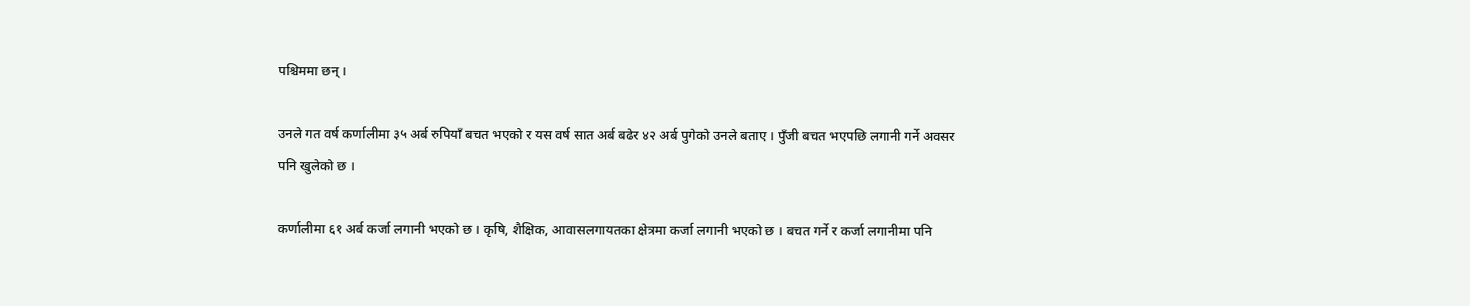पश्चिममा छन् ।

उनले गत वर्ष कर्णालीमा ३५ अर्ब रुपियाँ बचत भएको र यस वर्ष सात अर्ब बढेर ४२ अर्ब पुगेको उनले बताए । पुँजी बचत भएपछि लगानी गर्ने अवसर पनि खुलेको छ ।

कर्णालीमा ६१ अर्ब कर्जा लगानी भएको छ । कृषि, शैक्षिक, आवासलगायतका क्षेत्रमा कर्जा लगानी भएको छ । बचत गर्ने र कर्जा लगानीमा पनि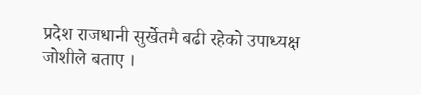प्रदेश राजधानी सुर्खेतमै बढी रहेको उपाध्यक्ष जोशीले बताए ।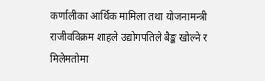कर्णालीका आर्थिक मामिला तथा योजनामन्त्री राजीवविक्रम शाहले उद्योगपतिले बैङ्क खोल्ने र मिलेमतोमा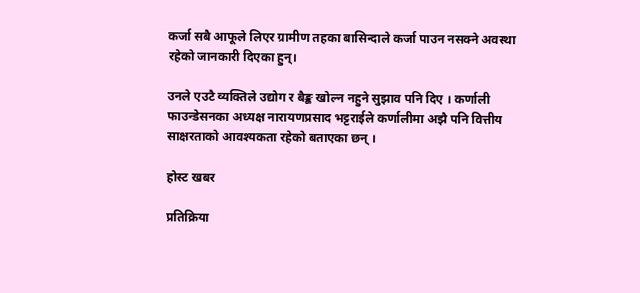कर्जा सबै आफूले लिएर ग्रामीण तहका बासिन्दाले कर्जा पाउन नसक्ने अवस्था रहेको जानकारी दिएका हुन्।

उनले एउटै व्यक्तिले उद्योग र बैङ्क खोल्न नहुने सुझाव पनि दिए । कर्णाली फाउन्डेसनका अध्यक्ष नारायणप्रसाद भट्टराईले कर्णालीमा अझै पनि वित्तीय साक्षरताको आवश्यकता रहेको बताएका छन् ।

होस्ट खबर

प्रतिक्रिया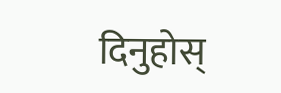दिनुहोस्